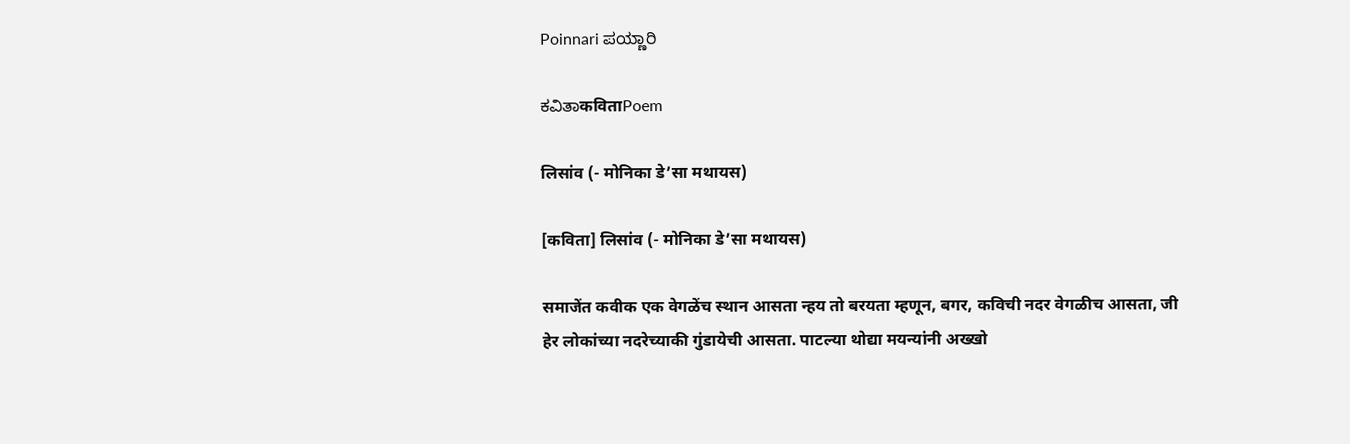Poinnari ಪಯ್ಣಾರಿ

ಕವಿತಾकविताPoem

लिसांव (- मोनिका डे’सा मथायस)

[कविता] लिसांव (- मोनिका डे’सा मथायस)

समाजेंत कवीक एक वेगळेंच स्थान आसता न्हय तो बरयता म्हणून, बगर, कविची नदर वेगळीच आसता, जी हेर लोकांच्या नदरेच्याकी गुंडायेची आसता. पाटल्या थोद्या मयन्यांनी अख्खो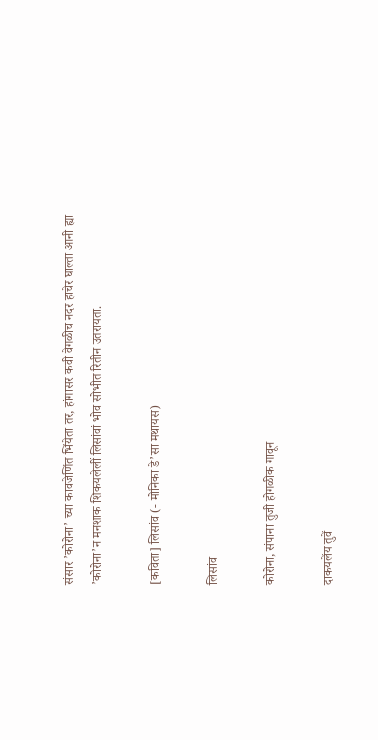संसार ’कोरोना’ च्या कावजेणिंत भिंयेता तर, हांगासर कवी वेगळीच नदर हाचेर घाल्ता आनी ह्या ’कोरोना’न मनशाक शिकयलेलीं लिसांवां भोव सोभीत रितीन उतरायता.

[कविता] लिसांव (- मोनिका डे’सा मथायस)

लिसांव

कोरोना, संपाना तुजी होगळीक गावून

दाकयलेंय तुवें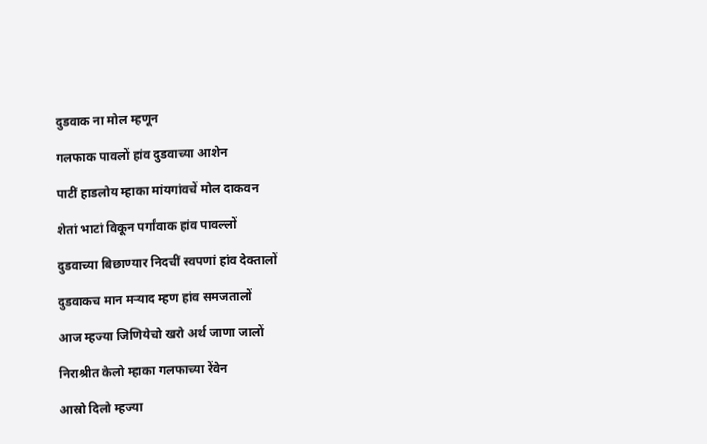दुडवाक ना मोल म्हणून

गलफाक पावलों हांव दुडवाच्या आशेन

पाटीं हाडलोय म्हाका मांय‌गांवचें मोल दाकवन

शेतां भाटां विकून पर्गांवाक हांव पाव‌ल्लों

दुडवाच्या बिछाण्यार निदचीं स्वपणां हांव देक्तालों

दुडवाक‌च मान मऱ्याद म्हण हांव समजतालों

आज म्हज्या जिणियेचो खरो अर्थ जाणा जालों

निराश्रीत केलो म्हाका गलफाच्या रेंवेन

आस्रो दिलो म्हज्या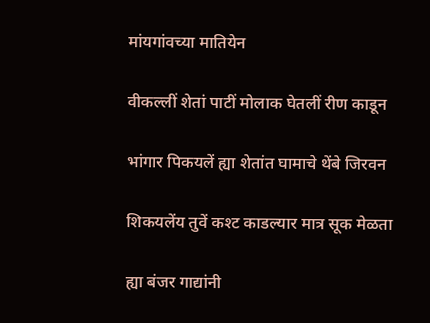मांय‌गांवच्या मातियेन

वीक‌ल्लीं शेतां पाटीं मोलाक घेतलीं रीण काडून

भांगार पिकयलें ह्या शेतांत घामाचे थेंबे जिरवन

शिकयलेंय तुवें कश्ट काडल्यार मात्र सूक मेळता

ह्या बंजर गाद्यांनी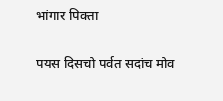भांगार पिक्ता

पयस दिसचो पर्वत सदांच मोव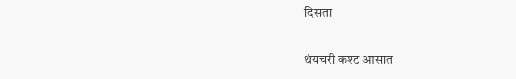दिसता

थंयचरी कश्ट आसात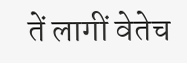तें लागीं वेतेच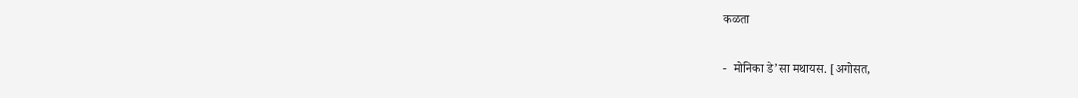कळता

-  मोनिका डे’सा मथायस. [अगोसत,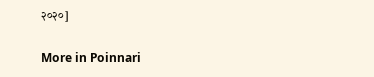२०२०]

More in Poinnari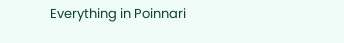Everything in Poinnari